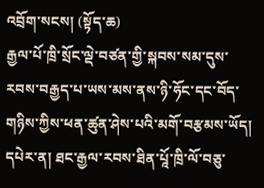འབྲོག་སངས། (སྟོད་ཆ)
རྒྱལ་པོ་ཁྲི་སྲོང་ལྡེ་བཙན་གྱི་སྐབས་སམ་དུས་རབས་བརྒྱད་པ་ཡས་མས་ནས་ཉི་ཧོང་དང་བོད་གཉིས་ཀྱིས་ཕན་ཚུན་ཤེས་པའི་མགོ་བརྩམས་ཡོད། དཔེར་ན། ཐང་རྒྱལ་རབས་ཐིན་པཱོ་ཁྲི་ལོ་བཅུ་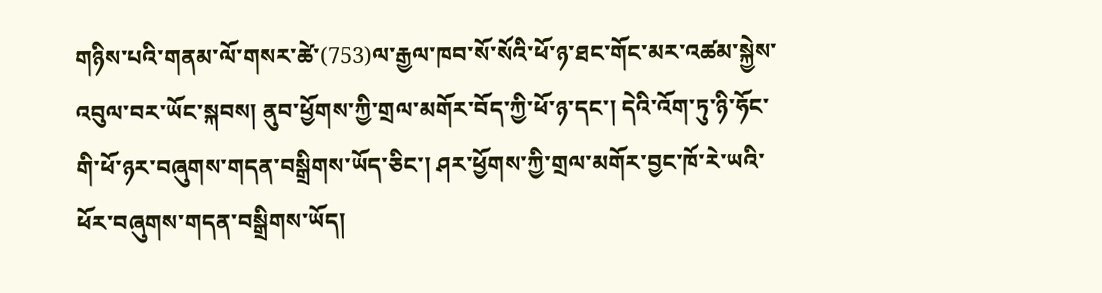གཉིས་པའི་གནམ་ལོ་གསར་ཚེ་(753)ལ་རྒྱལ་ཁབ་སོ་སོའི་ཕོ་ཉ་ཐང་གོང་མར་འཚམ་སྐྱེས་འབུལ་བར་ཡོང་སྐབས། ནུབ་ཕྱོགས་ཀྱི་གྲལ་མགོར་བོད་ཀྱི་ཕོ་ཉ་དང་། དེའི་འོག་ཏུ་ཉི་ཧོང་གི་ཕོ་ཉར་བཞུགས་གདན་བསྒྲིགས་ཡོད་ཅིང་། ཤར་ཕྱོགས་ཀྱི་གྲལ་མགོར་བྱང་ཁོ་རེ་ཡའི་ཕོར་བཞུགས་གདན་བསྒྲིགས་ཡོད།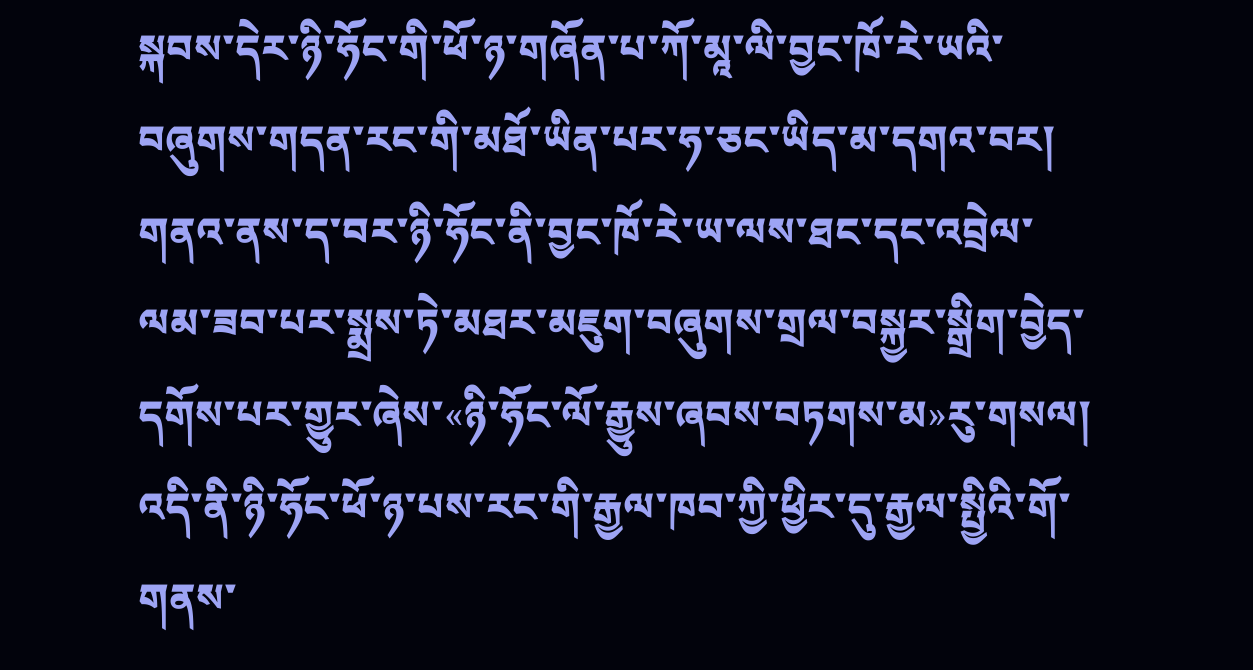སྐབས་དེར་ཉི་ཧོང་གི་ཕོ་ཉ་གཞོན་པ་ཀོ་མཱ་ལི་བྱང་ཁོ་རེ་ཡའི་བཞུགས་གདན་རང་གི་མཐོ་ཡིན་པར་ཧ་ཅང་ཡིད་མ་དགའ་བར། གནའ་ནས་ད་བར་ཉི་ཧོང་ནི་བྱང་ཁོ་རེ་ཡ་ལས་ཐང་དང་འབྲེལ་ལམ་ཟབ་པར་སྨྲས་ཏེ་མཐར་མཇུག་བཞུགས་གྲལ་བསྐྱར་སྒྲིག་བྱེད་དགོས་པར་གྱུར་ཞེས་«ཉི་ཧོང་ལོ་རྒྱུས་ཞབས་བཏགས་མ»རུ་གསལ། འདི་ནི་ཉི་ཧོང་ཕོ་ཉ་པས་རང་གི་རྒྱལ་ཁབ་ཀྱི་ཕྱིར་དུ་རྒྱལ་སྤྱིའི་གོ་གནས་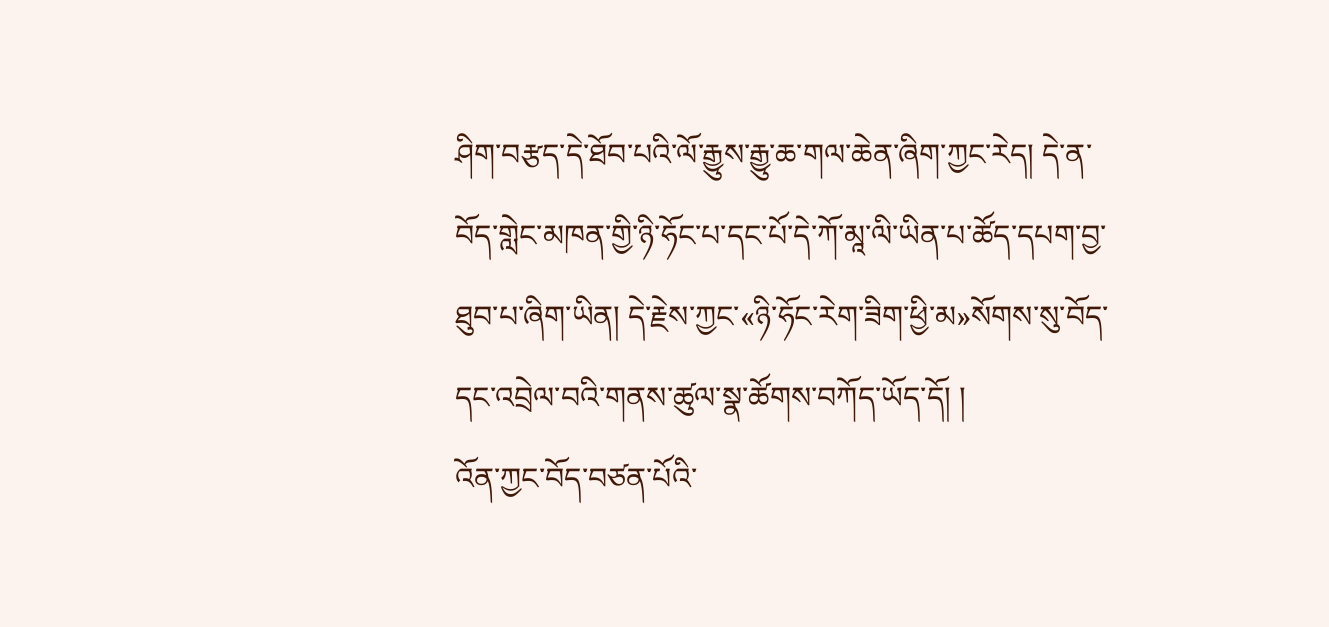ཤིག་བརྩད་དེ་ཐོབ་པའི་ལོ་རྒྱུས་རྒྱུ་ཆ་གལ་ཆེན་ཞིག་ཀྱང་རེད། དེ་ན་བོད་གླེང་མཁན་གྱི་ཉི་ཧོང་པ་དང་པོ་དེ་ཀོ་མཱ་ལི་ཡིན་པ་ཚོད་དཔག་བྱ་ཐུབ་པ་ཞིག་ཡིན། དེ་རྗེས་ཀྱང་«ཉི་ཧོང་རེག་ཟིག་ཕྱི་མ»སོགས་སུ་བོད་དང་འབྲེལ་བའི་གནས་ཚུལ་སྣ་ཚོགས་བཀོད་ཡོད་དོ། །
འོན་ཀྱང་བོད་བཙན་པོའི་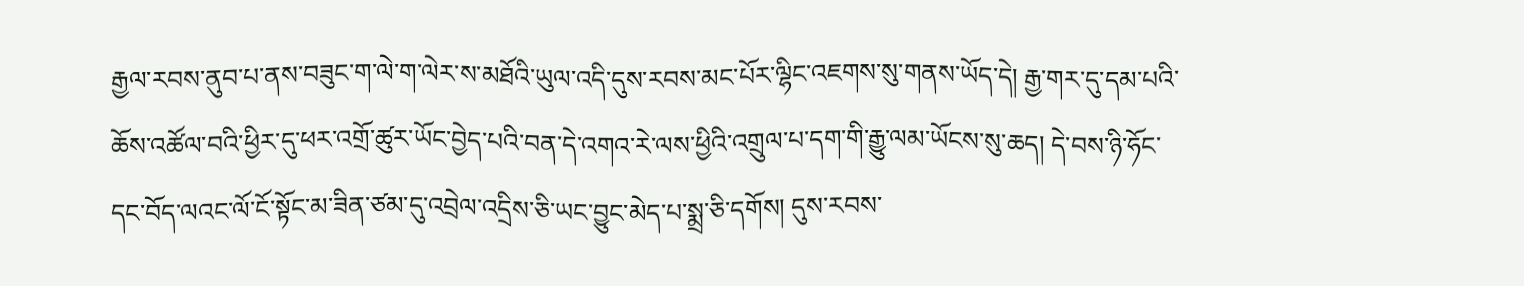རྒྱལ་རབས་ནུབ་པ་ནས་བཟུང་ག་ལེ་ག་ལེར་ས་མཐོའི་ཡུལ་འདི་དུས་རབས་མང་པོར་ལྷིང་འཇགས་སུ་གནས་ཡོད་དེ། རྒྱ་གར་དུ་དམ་པའི་ཆོས་འཚོལ་བའི་ཕྱིར་དུ་ཕར་འགྲོ་ཚུར་ཡོང་བྱེད་པའི་བན་དེ་འགའ་རེ་ལས་ཕྱིའི་འགྲུལ་པ་དག་གི་རྒྱུ་ལམ་ཡོངས་སུ་ཆད། དེ་བས་ཉི་ཧོང་དང་བོད་ལའང་ལོ་ངོ་སྟོང་མ་ཟིན་ཙམ་དུ་འབྲེལ་འདྲིས་ཅི་ཡང་བྱུང་མེད་པ་སྨྲ་ཅི་དགོས། དུས་རབས་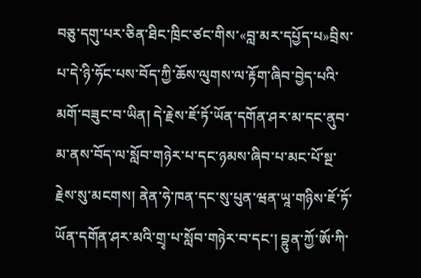བཅུ་དགུ་པར་ཅིན་ཐིང་ཁྲིང་ཙང་གིས་«བླ་མར་དཔྱོད་པ»བྲིས་པ་དེ་ཉི་ཧོང་པས་བོད་ཀྱི་ཆོས་ལུགས་ལ་རྟོག་ཞིབ་བྱེད་པའི་མགོ་བཟུང་བ་ཡིན། དེ་རྗེས་ཇོ་ཏོ་ཡོན་དགོན་ཤར་མ་དང་ནུབ་མ་ནས་བོད་ལ་སློབ་གཉེར་པ་དང་ཉམས་ཞིབ་པ་མང་པོ་སྔ་རྗེས་སུ་མངགས། ནེན་ཧེ་ཁན་དང་སུ་པུན་ཝན་ཡཱ་གཉིས་ཇོ་ཏོ་ཡོན་དགོན་ཤར་མའི་གྲྭ་པ་སློབ་གཉེར་བ་དང་། བྷུན་ཀྱོ་ཨོ་ཀི་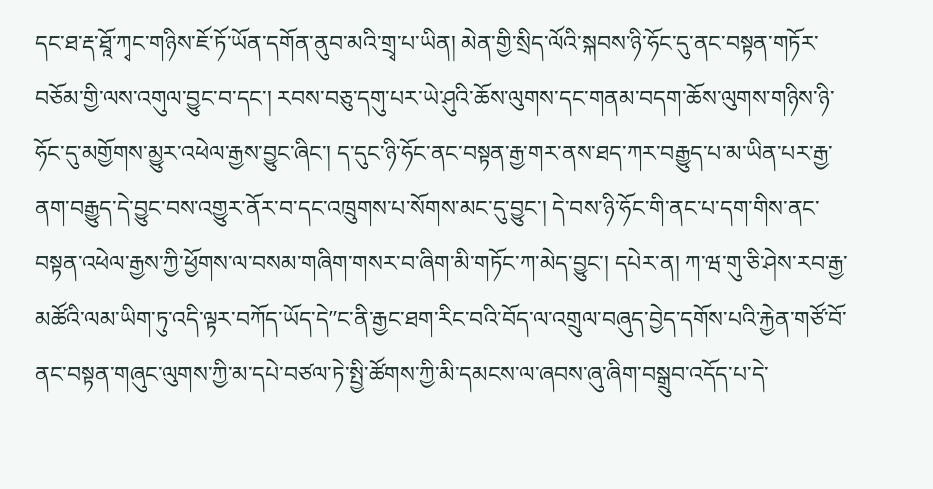དང་ཐ་རྡ་ཐཱོ་ཀྭང་གཉིས་ཇོ་ཏོ་ཡོན་དགོན་ནུབ་མའི་གྲྭ་པ་ཡིན། མེན་གྱི་སྲིད་ལོའི་སྐབས་ཉི་ཧོང་དུ་ནང་བསྟན་གཏོར་བཅོམ་གྱི་ལས་འགུལ་བྱུང་བ་དང་། རབས་བཅུ་དགུ་པར་ཡེ་ཤུའི་ཆོས་ལུགས་དང་གནམ་བདག་ཆོས་ལུགས་གཉིས་ཉི་ཧོང་དུ་མགྱོགས་མྱུར་འཕེལ་རྒྱས་བྱུང་ཞིང་། ད་དུང་ཉི་ཧོང་ནང་བསྟན་རྒྱ་གར་ནས་ཐད་ཀར་བརྒྱུད་པ་མ་ཡིན་པར་རྒྱ་ནག་བརྒྱུད་དེ་བྱུང་བས་འགྱུར་ནོར་བ་དང་འཁྲུགས་པ་སོགས་མང་དུ་བྱུང་། དེ་བས་ཉི་ཧོང་གི་ནང་པ་དག་གིས་ནང་བསྟན་འཕེལ་རྒྱས་ཀྱི་ཕྱོགས་ལ་བསམ་གཞིག་གསར་བ་ཞིག་མི་གཏོང་ཀ་མེད་བྱུང་། དཔེར་ན། ཀ་ཝ་གུ་ཅི་ཤེས་རབ་རྒྱ་མཚོའི་ལམ་ཡིག་ཏུ་འདི་ལྟར་བཀོད་ཡོད་དེ″ང་ནི་རྒྱང་ཐག་རིང་བའི་བོད་ལ་འགྲུལ་བཞུད་བྱེད་དགོས་པའི་རྐྱེན་གཙོ་བོ་ནང་བསྟན་གཞུང་ལུགས་ཀྱི་མ་དཔེ་བཙལ་ཏེ་སྤྱི་ཚོགས་ཀྱི་མི་དམངས་ལ་ཞབས་ཞུ་ཞིག་བསྒྲུབ་འདོད་པ་དེ་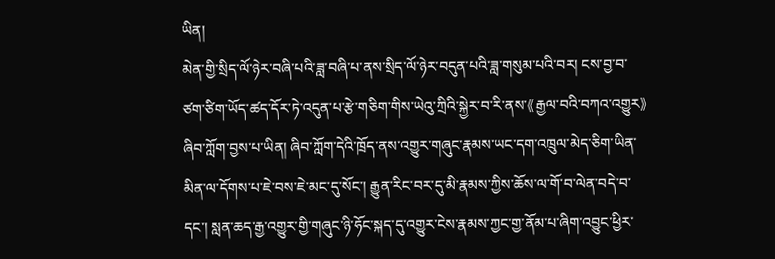ཡིན།
མེན་གྱི་སྲིད་ལོ་ཉེར་བཞི་པའི་ཟླ་བཞི་པ་ནས་སྲིད་ལོ་ཉེར་བདུན་པའི་ཟླ་གསུམ་པའི་བར། ངས་བྱ་བ་ཙག་ཙིག་ཡོད་ཚད་དོར་ཏེ་འདུན་པ་རྩེ་གཅིག་གིས་ཡེའུ་ཀྲིའི་སྐྱེར་བ་རི་ནས་《རྒྱལ་བའི་བཀའ་འགྱུར》ཞིབ་ཀློག་བྱས་པ་ཡིན། ཞིབ་ཀློག་དེའི་ཁྲོད་ནས་འགྱུར་གཞུང་རྣམས་ཡང་དག་འཁྲུལ་མེད་ཅིག་ཡིན་མིན་ལ་དོགས་པ་ཇེ་བས་ཇེ་མང་དུ་སོང་། རྒྱུན་རིང་བར་དུ་མི་རྣམས་ཀྱིས་ཆོས་ལ་གོ་བ་ལེན་བདེ་བ་དང་། སླན་ཆད་རྒྱ་འགྱུར་གྱི་གཞུང་ཉི་ཧོང་སྐད་དུ་འགྱུར་ངེས་རྣམས་ཀྱང་གྱ་ནོམ་པ་ཞིག་འབྱུང་ཕྱིར་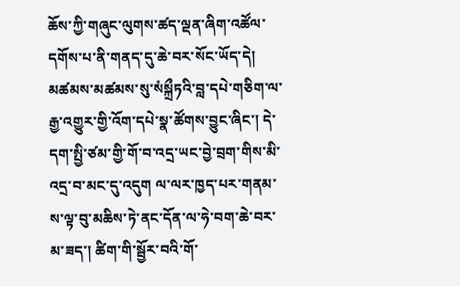ཆོས་ཀྱི་གཞུང་ལུགས་ཚད་ལྡན་ཞིག་འཚོལ་དགོས་པ་ནི་གནད་དུ་ཆེ་བར་སོང་ཡོད་དེ། མཚམས་མཚམས་སུ་སཾསྐྲྀཏའི་བླ་དཔེ་གཅིག་ལ་རྒྱ་འགྱུར་གྱི་འོག་དཔེ་སྣ་ཚོགས་བྱུང་ཞིང་། དེ་དག་སྤྱི་ཙམ་གྱི་གོ་བ་འདྲ་ཡང་བྱེ་བྲག་གིས་མི་འདྲ་བ་མང་དུ་འདུག ལ་ལར་ཁྱད་པར་གནམ་ས་ལྟ་བུ་མཆིས་ཏེ་ནང་དོན་ལ་ཧེ་བག་ཆེ་བར་མ་ཟད་། ཚིག་གི་སྦྱོར་བའི་གོ་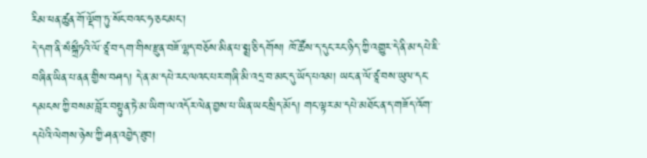རིམ་ཕན་ཚུན་གོ་ལྡོག་ཏུ་སོང་བའང་ཧ་ཅང་མང་།
དེ་དག་ནི་སཾསྐྲྀཏའི་ལོ་ཙཱ་བ་དག་གིས་རྫུན་བཟོ་ལྷད་བཅོས་མིན་པ་སྨྲ་ཅི་དགོས། ཁོ་ཚོས་ད་དུང་རང་ཉིད་ཀྱི་འགྱུར་དེ་ནི་མ་དཔེ་ཇི་བཞིན་ཡིན་པ་ནན་གྱིས་བཤད། དེ་ན་མ་དཔེ་རང་ལའང་པར་གཞི་མི་འདྲ་བ་མང་དུ་ཡོད་པའམ། ཡང་ན་ལོ་ཙཱ་བས་ཡུལ་དང་དམངས་ཀྱི་བསམ་བློར་བསྟུན་ཏེ་མ་ཡིག་ལ་འདོར་ལེན་བྱས་པ་ཡིན་ཡང་སྲིད་མོད། གང་ལྟར་མ་དཔེ་མཐོང་ན་ད་གཟོད་འོག་དཔེའི་ལེགས་ཉེས་ཀྱི་ཤན་འབྱེད་ཐུབ།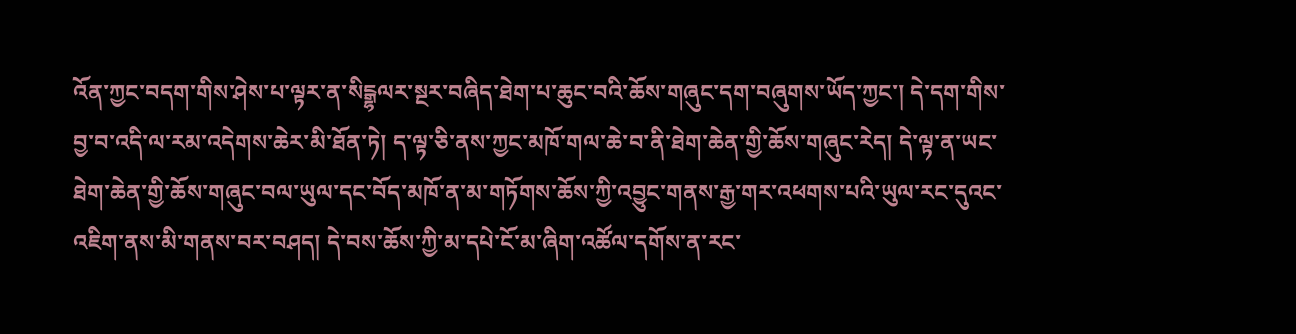འོན་ཀྱང་བདག་གིས་ཤེས་པ་ལྟར་ན་སིངྒྷལར་སྔར་བཞིད་ཐེག་པ་ཆུང་བའི་ཆོས་གཞུང་དག་བཞུགས་ཡོད་ཀྱང་། དེ་དག་གིས་བྱ་བ་འདི་ལ་རམ་འདེགས་ཆེར་མི་ཐོན་ཏེ། ད་ལྟ་ཅི་ནས་ཀྱང་མཁོ་གལ་ཆེ་བ་ནི་ཐེག་ཆེན་གྱི་ཆོས་གཞུང་རེད། དེ་ལྟ་ན་ཡང་ཐེག་ཆེན་གྱི་ཆོས་གཞུང་བལ་ཡུལ་དང་བོད་མཁོ་ན་མ་གཏོགས་ཆོས་ཀྱི་འབྱུང་གནས་རྒྱ་གར་འཕགས་པའི་ཡུལ་རང་དུའང་འཇིག་ནས་མི་གནས་བར་བཤད། དེ་བས་ཆོས་ཀྱི་མ་དཔེ་ངོ་མ་ཞིག་འཚོལ་དགོས་ན་རང་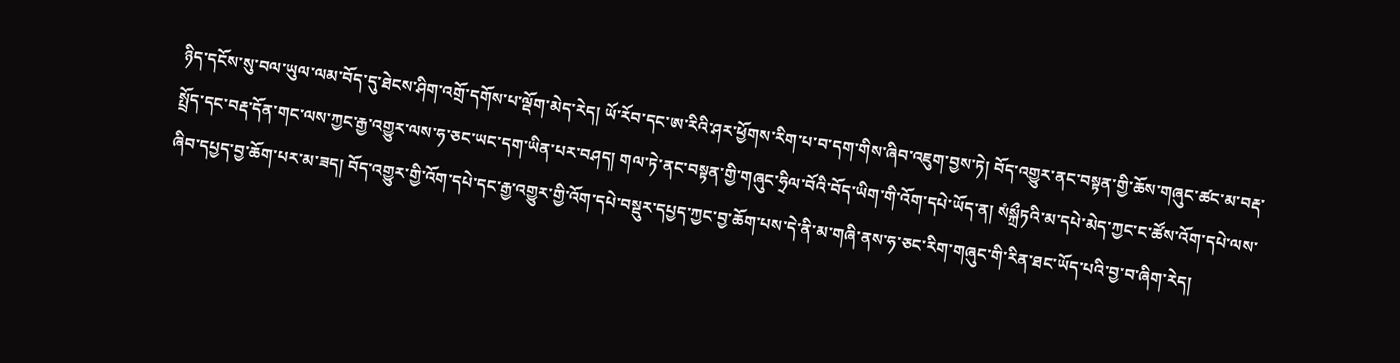ཉིད་དངོས་སུ་བལ་ཡུལ་ལམ་བོད་དུ་ཐེངས་ཤིག་འགྲོ་དགོས་པ་ལྡོག་མེད་རེད། ཡོ་རོབ་དང་ཨ་རིའི་ཤར་ཕྱོགས་རིག་པ་བ་དག་གིས་ཞིབ་འཇུག་བྱས་ཏེ། བོད་འགྱུར་ནང་བསྟན་གྱི་ཆོས་གཞུང་ཚང་མ་བརྡ་སྤྲོད་དང་བརྡ་དོན་གང་ལས་ཀྱང་རྒྱ་འགྱུར་ལས་ཧ་ཅང་ཡང་དག་ཡིན་པར་བཤད། གལ་ཏེ་ནང་བསྟན་གྱི་གཞུང་ཧྲིལ་བོའི་བོད་ཡིག་གི་འོག་དཔེ་ཡོད་ན། སཾསྐྲྀཏའི་མ་དཔེ་མེད་ཀྱང་ང་ཚོས་འོག་དཔེ་ལས་ཞིབ་དཔྱད་བྱ་ཆོག་པར་མ་ཟད། བོད་འགྱུར་གྱི་འོག་དཔེ་དང་རྒྱ་འགྱུར་གྱི་འོག་དཔེ་བསྡུར་དཔྱད་ཀྱང་བྱ་ཆོག་པས་དེ་ནི་མ་གཞི་ནས་ཧ་ཅང་རིག་གཞུང་གི་རིན་ཐང་ཡོད་པའི་བྱ་བ་ཞིག་རེད།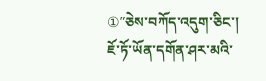①″ཅེས་བཀོད་འདུག་ཅིང་། ཇོ་ཏོ་ཡོན་དགོན་ཤར་མའི་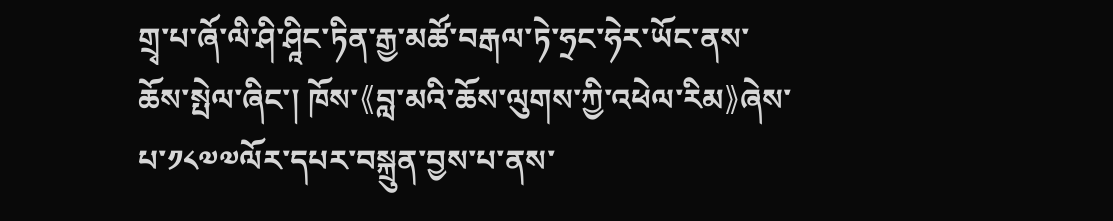གྲྭ་པ་ཞོ་ལི་ཤི་ཤཱིང་ཏིན་རྒྱ་མཚོ་བརྒལ་ཏེ་ཧྲང་ཧེར་ཡོང་ནས་ཆོས་སྤེལ་ཞིང་། ཁོས་《བླ་མའི་ཆོས་ལུགས་ཀྱི་འཕེལ་རིམ》ཞེས་པ་༡༨༧༧ལོར་དཔར་བསྐྲུན་བྱས་པ་ནས་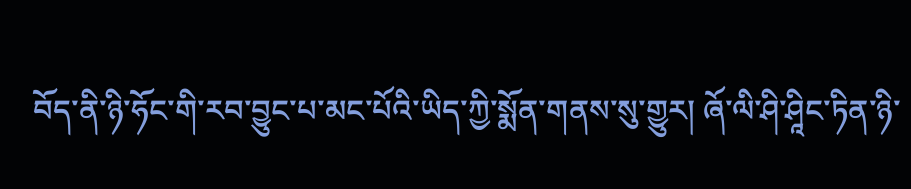བོད་ནི་ཉི་ཧོང་གི་རབ་བྱུང་པ་མང་པོའི་ཡིད་ཀྱི་སྨོན་གནས་སུ་གྱུར། ཞོ་ལི་ཤི་ཤཱིང་ཏིན་ཉི་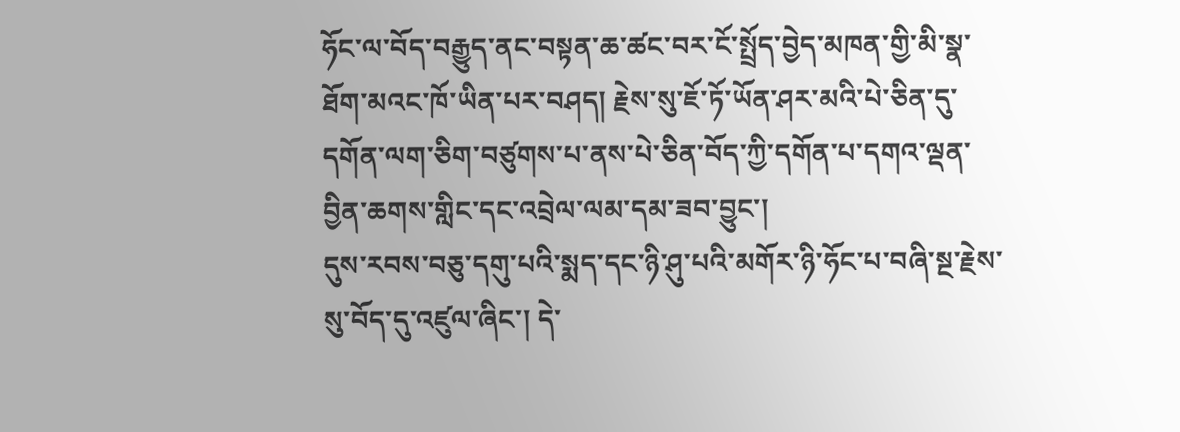ཧོང་ལ་བོད་བརྒྱུད་ནང་བསྟན་ཆ་ཚང་བར་ངོ་སྤྲོད་བྱེད་མཁན་གྱི་མི་སྣ་ཐོག་མའང་ཁོ་ཡིན་པར་བཤད། རྗེས་སུ་ཇོ་ཏོ་ཡོན་ཤར་མའི་པེ་ཅིན་དུ་དགོན་ལག་ཅིག་བཙུགས་པ་ནས་པེ་ཅིན་བོད་ཀྱི་དགོན་པ་དགའ་ལྡན་བྱིན་ཆགས་གླིང་དང་འབྲེལ་ལམ་དམ་ཟབ་བྱུང་།
དུས་རབས་བཅུ་དགུ་པའི་སྨད་དང་ཉི་ཤུ་པའི་མགོར་ཉི་ཧོང་པ་བཞི་སྔ་རྗེས་སུ་བོད་དུ་འཛུལ་ཞིང་། དེ་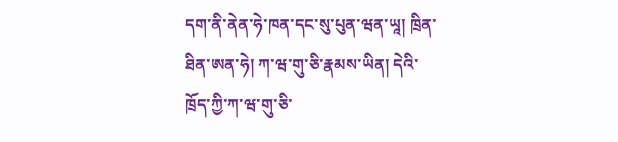དག་ནི་ནེན་ཧེ་ཁན་དང་སུ་པུན་ཝན་ཡཱ། ཁྲིན་ཐིན་ཨན་ཧེ། ཀ་ཝ་གུ་ཅི་རྣམས་ཡིན། དེའི་ཁྲོད་ཀྱི་ཀ་ཝ་གུ་ཅི་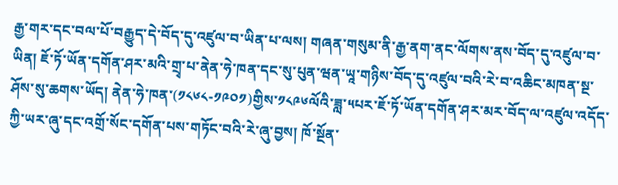རྒྱ་གར་དང་བལ་པོ་བརྒྱུད་དེ་བོད་དུ་འཛུལ་བ་ཡིན་པ་ལས། གཞན་གསུམ་ནི་རྒྱ་ནག་ནང་ལོགས་ནས་བོད་དུ་འཛུལ་བ་ཡིན། ཇོ་ཏོ་ཡོན་དགོན་ཤར་མའི་གྲྭ་པ་ནེན་ཧེ་ཁན་དང་སུ་པུན་ཝན་ཡཱ་གཉིས་བོད་དུ་འཛུལ་བའི་རེ་བ་འཆིང་མཁན་སྔ་ཤོས་སུ་ཆགས་ཡོད། ནེན་ཧེ་ཁན་(༡༨༦༨-༡༩༠༡)གྱིས་༡༨༩༦ལོའི་ཟླ་༥པར་ཇོ་ཏོ་ཡོན་དགོན་ཤར་མར་བོད་ལ་འཛུལ་འདོད་ཀྱི་ཡར་ཞུ་དང་འགྲོ་སོང་དགོན་པས་གཏོང་བའི་རེ་ཞུ་བྱས། ཁོ་སྔོན་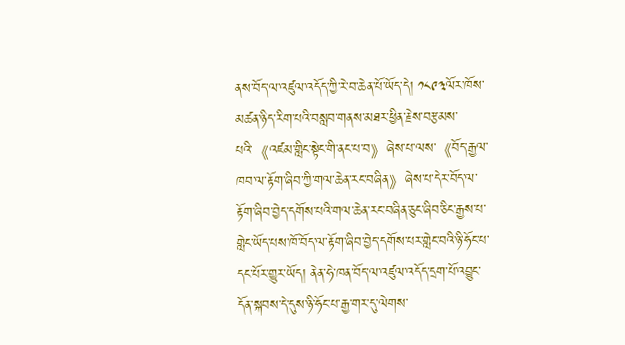ནས་བོད་ལ་འཛུལ་འདོད་ཀྱི་རེ་བ་ཆེན་པོ་ཡོད་དེ། ༡༨༩༣ལོར་ཁོས་མཚན་ཉིད་རིག་པའི་བསླབ་གནས་མཐར་ཕྱིན་རྗེས་བརྩམས་པའི་《འཛམ་གླིང་སྟེང་གི་ནང་པ་བ》ཞེས་པ་ལས་《བོད་རྒྱལ་ཁབ་ལ་རྟོག་ཞིབ་ཀྱི་གལ་ཆེན་རང་བཞིན》ཞེས་པ་དེར་བོད་ལ་རྟོག་ཞིབ་བྱེད་དགོས་པའི་གལ་ཆེན་རང་བཞིན་ཅུང་ཞིབ་ཅིང་རྒྱས་པ་གླེང་ཡོད་པས་ཁོ་བོད་ལ་རྟོག་ཞིབ་བྱེད་དགོས་པར་གླེང་བའི་ཉི་ཧོང་པ་དང་པོར་གྱུར་ཡོད། ནེན་ཧེ་ཁན་བོད་ལ་འཛུལ་འདོད་དྲག་པོ་འབྱུང་དོན་སྐབས་དེ་དུས་ཉི་ཧོང་པ་རྒྱ་གར་དུ་ལེགས་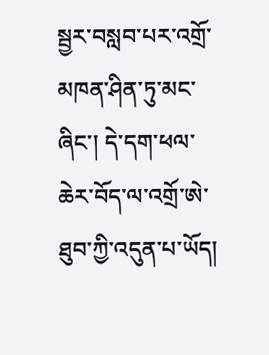སྦྱར་བསླབ་པར་འགྲོ་མཁན་ཤིན་ཏུ་མང་ཞིང་། དེ་དག་ཕལ་ཆེར་བོད་ལ་འགྲོ་ཨེ་ཐུབ་ཀྱི་འདུན་པ་ཡོད།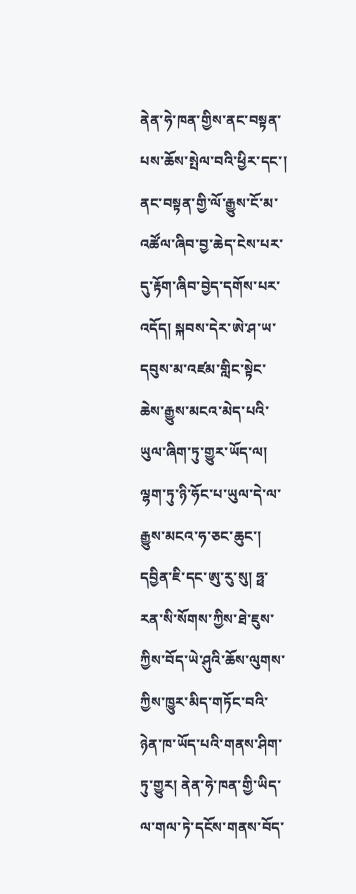ནེན་ཧེ་ཁན་གྱིས་ནང་བསྟན་པས་ཆོས་སྤེལ་བའི་ཕྱིར་དང་། ནང་བསྟན་གྱི་ལོ་རྒྱུས་ངོ་མ་འཚོལ་ཞིབ་བྱ་ཆེད་ངེས་པར་དུ་རྟོག་ཞིབ་བྱེད་དགོས་པར་འདོད། སྐབས་དེར་ཨེ་ཤ་ཡ་དབུས་མ་འཛམ་གླིང་སྟེང་ཆེས་རྒྱུས་མངའ་མེད་པའི་ཡུལ་ཞིག་ཏུ་གྱུར་ཡོད་ལ། ལྷག་ཏུ་ཉི་ཧོང་པ་ཡུལ་དེ་ལ་རྒྱུས་མངའ་ཧ་ཅང་ཆུང་། དབྱིན་ཇི་དང་ཨུ་རུ་སུ། ཧྥ་རན་སི་སོགས་ཀྱིས་ཐེ་ཇུས་ཀྱིས་བོད་ཡེ་ཤུའི་ཆོས་ལུགས་ཀྱིས་ཁྱུར་མིད་གཏོང་བའི་ཉེན་ཁ་ཡོད་པའི་གནས་ཤིག་ཏུ་གྱུར། ནེན་ཧེ་ཁན་གྱི་ཡིད་ལ་གལ་ཏེ་དངོས་གནས་བོད་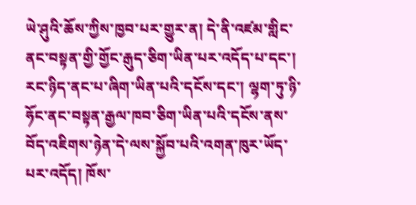ཡེ་ཤུའི་ཆོས་ཀྱིས་ཁྱབ་པར་གྱུར་ན། དེ་ནི་འཛམ་གླིང་ནང་བསྟན་གྱི་གྱོང་རྒུད་ཅིག་ཡིན་པར་འདོད་པ་དང་། རང་ཉིད་ནང་པ་ཞིག་ཡིན་པའི་དངོས་དང་། ལྷག་ཏུ་ཉི་ཧོང་ནང་བསྟན་རྒྱལ་ཁབ་ཅིག་ཡིན་པའི་དངོས་ནས་བོད་འཇིགས་ཉེན་དེ་ལས་སྐྱོབ་པའི་འགན་ཁུར་ཡོད་པར་འདོད། ཁོས་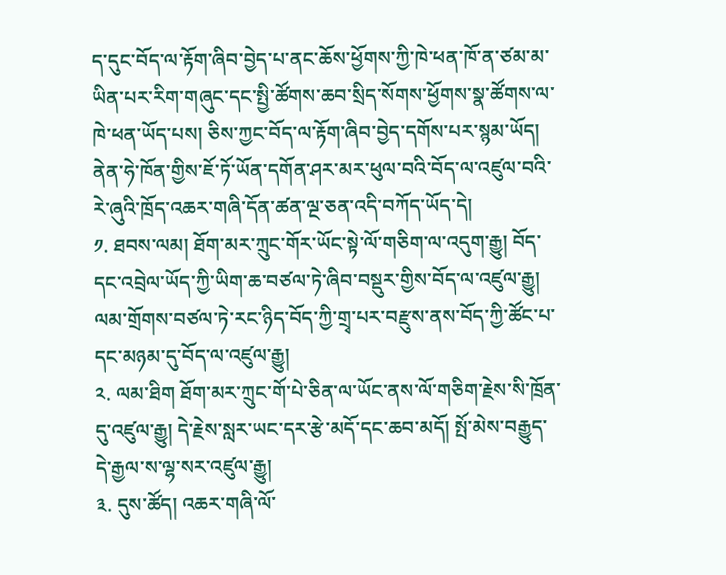ད་དུང་བོད་ལ་རྟོག་ཞིབ་བྱེད་པ་ནང་ཆོས་ཕྱོགས་ཀྱི་ཁེ་ཕན་ཁོ་ན་ཙམ་མ་ཡིན་པར་རིག་གཞུང་དང་སྤྱི་ཚོགས་ཆབ་སྲིད་སོགས་ཕྱོགས་སྣ་ཚོགས་ལ་ཁེ་ཕན་ཡོད་པས། ཅིས་ཀྱང་བོད་ལ་རྟོག་ཞིབ་བྱེད་དགོས་པར་སྙམ་ཡོད། ནེན་ཧེ་ཁོན་གྱིས་ཇོ་ཏོ་ཡོན་དགོན་ཤར་མར་ཕུལ་བའི་བོད་ལ་འཛུལ་བའི་རེ་ཞུའི་ཁྲོད་འཆར་གཞི་དོན་ཚན་ལྔ་ཅན་འདི་བཀོད་ཡོད་དེ།
༡. ཐབས་ལམ། ཐོག་མར་ཀྲུང་གོར་ཡོང་སྟེ་ལོ་གཅིག་ལ་འདུག་རྒྱུ། བོད་དང་འབྲེལ་ཡོད་ཀྱི་ཡིག་ཆ་བཙལ་ཏེ་ཞིབ་བསྡུར་གྱིས་བོད་ལ་འཛུལ་རྒྱུ། ལམ་གྲོགས་བཙལ་ཏེ་རང་ཉིད་བོད་ཀྱི་གྲྭ་པར་བརྫུས་ནས་བོད་ཀྱི་ཚོང་པ་དང་མཉམ་དུ་བོད་ལ་འཛུལ་རྒྱུ།
༢. ལམ་ཐིག ཐོག་མར་ཀྲུང་གོ་པེ་ཅིན་ལ་ཡོང་ནས་ལོ་གཅིག་རྗེས་སི་ཁྲོན་དུ་འཛུལ་རྒྱུ། དེ་རྗེས་སླར་ཡང་དར་རྩེ་མདོ་དང་ཆབ་མདོ། སྤོ་མེས་བརྒྱུད་དེ་རྒྱལ་ས་ལྷ་སར་འཛུལ་རྒྱུ།
༣. དུས་ཚོད། འཆར་གཞི་ལོ་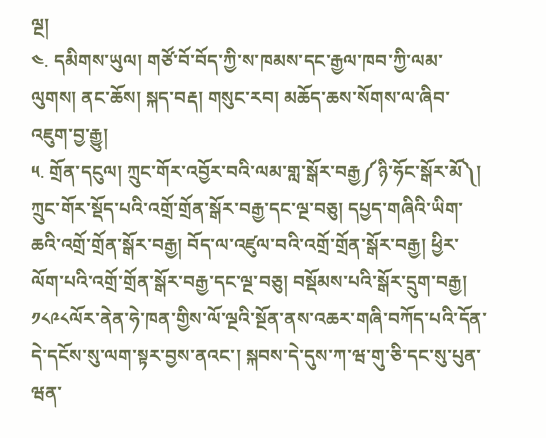ལྔ།
༤. དམིགས་ཡུལ། གཙོ་བོ་བོད་ཀྱི་ས་ཁམས་དང་རྒྱལ་ཁབ་ཀྱི་ལམ་ལུགས། ནང་ཆོས། སྐད་བརྡ། གསུང་རབ། མཆོད་ཆས་སོགས་ལ་ཞིབ་འཇུག་བྱ་རྒྱུ།
༥. གྲོན་དངུལ། ཀྲུང་གོར་འབྱོར་བའི་ལམ་གླ་སྒོར་བརྒྱ༼ཉི་ཧོང་སྒོར་མོ༽། ཀྲུང་གོར་སྡོད་པའི་འགྲོ་གྲོན་སྒོར་བརྒྱ་དང་ལྔ་བཅུ། དཔྱད་གཞིའི་ཡིག་ཆའི་འགྲོ་གྲོན་སྒོར་བརྒྱ། བོད་ལ་འཛུལ་བའི་འགྲོ་གྲོན་སྒོར་བརྒྱ། ཕྱིར་ལོག་པའི་འགྲོ་གྲོན་སྒོར་བརྒྱ་དང་ལྔ་བཅུ། བསྡོམས་པའི་སྒོར་དྲུག་བརྒྱ།
༡༨༩༨ལོར་ནེན་ཧེ་ཁན་གྱིས་ལོ་ལྔའི་སྔོན་ནས་འཆར་གཞི་བཀོད་པའི་དོན་དེ་དངོས་སུ་ལག་སྟར་བྱས་ནའང་། སྐབས་དེ་དུས་ཀ་ཝ་གུ་ཅི་དང་སུ་པུན་ཝན་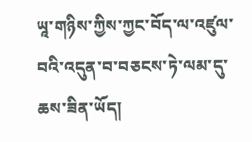ཡཱ་གཉིས་ཀྱིས་ཀྱང་བོད་ལ་འཛུལ་བའི་འདུན་བ་བཅངས་ཏེ་ལམ་དུ་ཆས་ཟིན་ཡོད།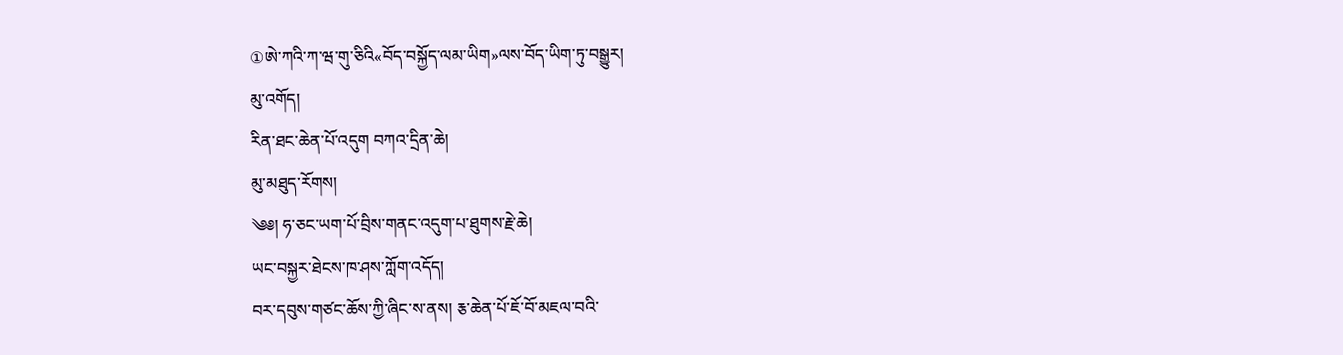①ཨེ་ཀའི་ཀ་ཝ་གུ་ཅིའི«བོད་བསྐྱོད་ལམ་ཡིག»ལས་བོད་ཡིག་ཏུ་བསྒྱུར།
མུ་འགོད།
རིན་ཐང་ཆེན་པོ་འདུག བཀའ་དྲིན་ཆེ།
མུ་མཐུད་རོགས།
༄༅། ཧ་ཅང་ཡག་པོ་བྲིས་གནང་འདུག་པ་ཐུགས་རྗེ་ཆེ།
ཡང་བསྐྱར་ཐེངས་ཁ་ཤས་ཀློག་འདོད།
བར་དབུས་གཙང་ཆོས་ཀྱི་ཞིང་ས་ནས། རྕ་ཆེན་པོ་ཇོ་བོ་མཇལ་བའི་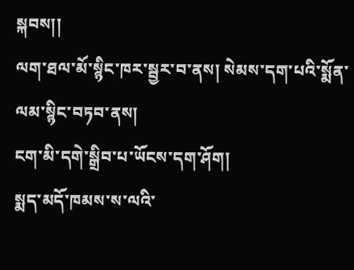སྐབས།།
ལག་ཐལ་མོ་སྙིང་ཁར་སྦྱར་བ་ནས། སེམས་དག་པའི་སྨོན་ལམ་སྙིང་བཏབ་ནས།
ངག་མི་དགེ་སྒྲིབ་པ་ཡོངས་དག་ཤོག།
སྨད་མདོ་ཁམས་ས་ལའི་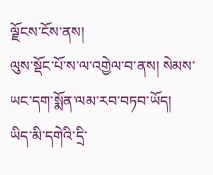ལྗོངས་ངོས་ནས།
ལུས་སྡོང་པོ་ས་ལ་འགྱེལ་བ་ནས། སེམས་ཡང་དག་སྨོན་ལམ་རབ་བཏབ་ཡོད།
ཡིད་མི་དགེའི་དྲི་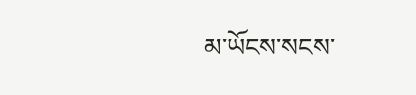མ་ཡོངས་སངས་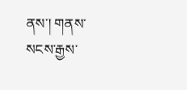ནས་། གནས་སངས་རྒྱས་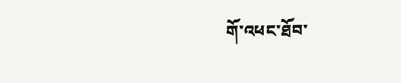གོ་འཕང་ཐོབ་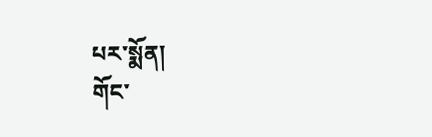པར་སྨོན།
གོང་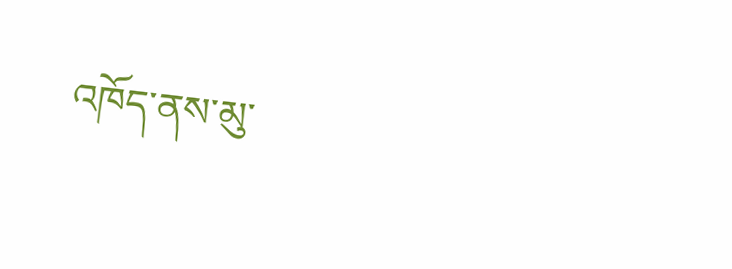འཁོད་ནས་མུ་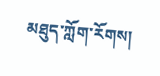མཐུད་ཀློག་རོགས།